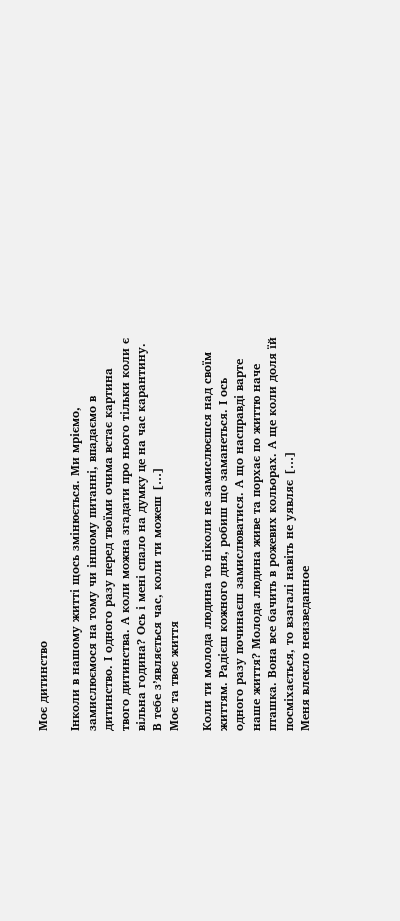Моє дитинство

Інколи в нашому житті щось змінюється. Ми мріємо, замислюємося на тому чи іншому питанні, впадаємо в дитинство. І одного разу перед твоїми очима встає картина твого дитинства. А коли можна згадати про нього тільки коли є вільна година? Ось і мені спало на думку це на час карантину. В тебе з’являється час, коли ти можеш […]
Моє та твоє життя

Коли ти молода людина то ніколи не замислюєшся над своїм життям. Радієш кожного дня, робиш що заманеться. І ось одного разу починаєш замислюватися. А що насправді варте наше життя? Молода людина живе та порхає по життю наче пташка. Вона все бачить в рожевих кольорах. А ще коли доля їй посміхається, то взагалі навіть не уявляє […]
Меня влекло неизведанное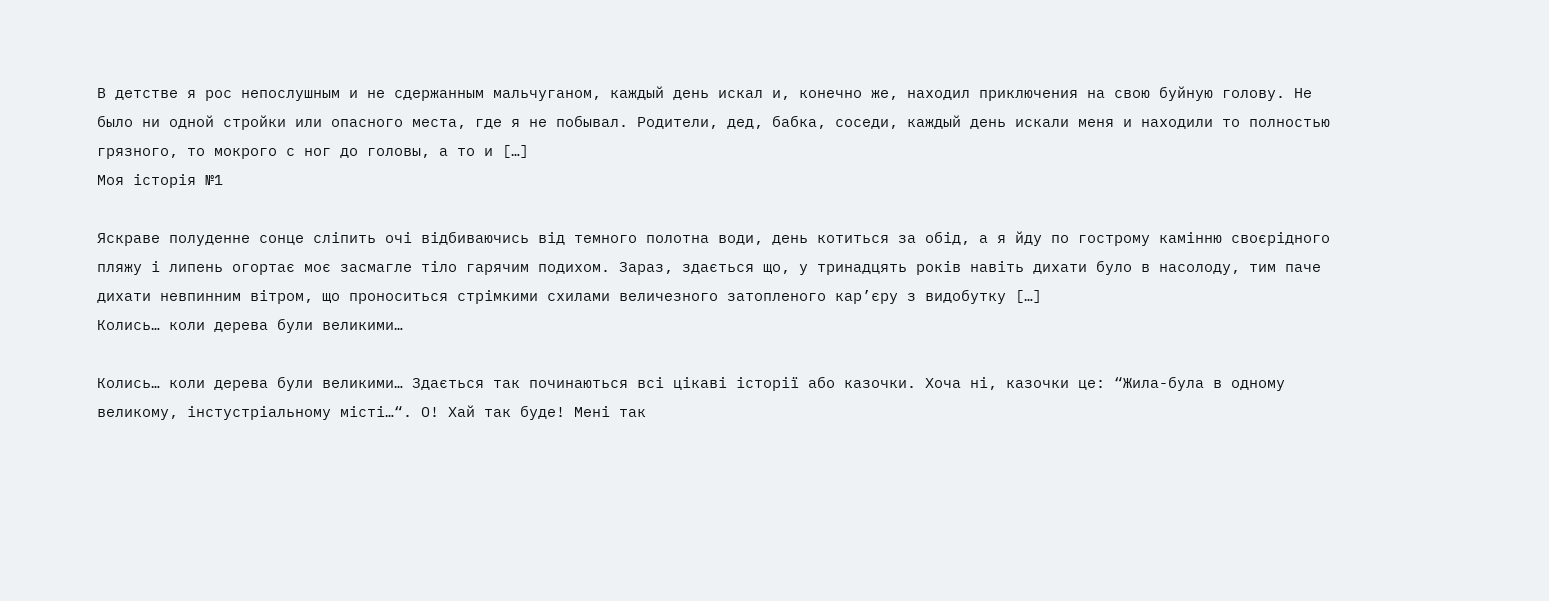В детстве я рос непослушным и не сдержанным мальчуганом, каждый день искал и, конечно же, находил приключения на свою буйную голову. Не было ни одной стройки или опасного места, где я не побывал. Родители, дед, бабка, соседи, каждый день искали меня и находили то полностью грязного, то мокрого с ног до головы, а то и […]
Моя історія №1

Яскраве полуденне сонце сліпить очі відбиваючись від темного полотна води, день котиться за обід, а я йду по гострому камінню своєрідного пляжу і липень огортає моє засмагле тіло гарячим подихом. Зараз, здається що, у тринадцять років навіть дихати було в насолоду, тим паче дихати невпинним вітром, що проноситься стрімкими схилами величезного затопленого кар’єру з видобутку […]
Колись… коли дерева були великими…

Колись… коли дерева були великими… Здається так починаються всі цікаві історії або казочки. Хоча ні, казочки це: “Жила-була в одному великому, інстустріальному місті…“. О! Хай так буде! Мені так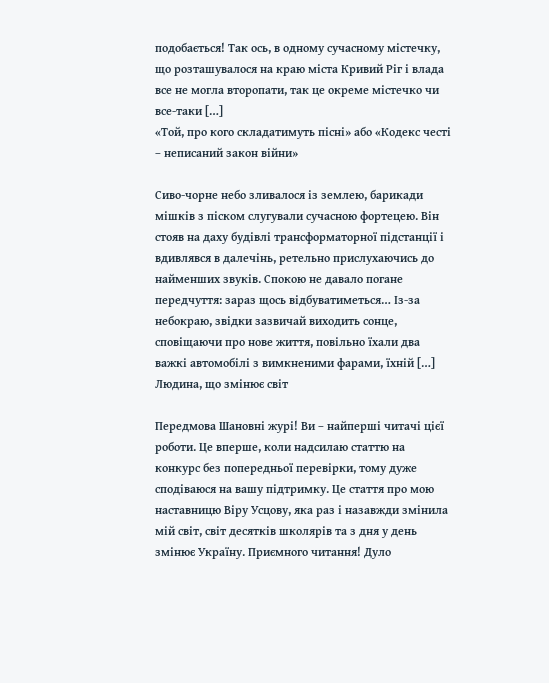подобається! Так ось, в одному сучасному містечку, що розташувалося на краю міста Кривий Ріг і влада все не могла второпати, так це окреме містечко чи все-таки […]
«Той, про кого складатимуть пісні» або «Кодекс честі – неписаний закон війни»

Сиво-чорне небо зливалося із землею, барикади мішків з піском слугували сучасною фортецею. Він стояв на даху будівлі трансформаторної підстанції і вдивлявся в далечінь, ретельно прислухаючись до найменших звуків. Спокою не давало погане передчуття: зараз щось відбуватиметься… Із-за небокраю, звідки зазвичай виходить сонце, сповіщаючи про нове життя, повільно їхали два важкі автомобілі з вимкненими фарами, їхній […]
Людина, що змінює світ

Передмова Шановні журі! Ви – найперші читачі цієї роботи. Це вперше, коли надсилаю статтю на конкурс без попередньої перевірки, тому дуже сподіваюся на вашу підтримку. Це стаття про мою наставницю Віру Усцову, яка раз і назавжди змінила мій світ, світ десятків школярів та з дня у день змінює Україну. Приємного читання! Дуло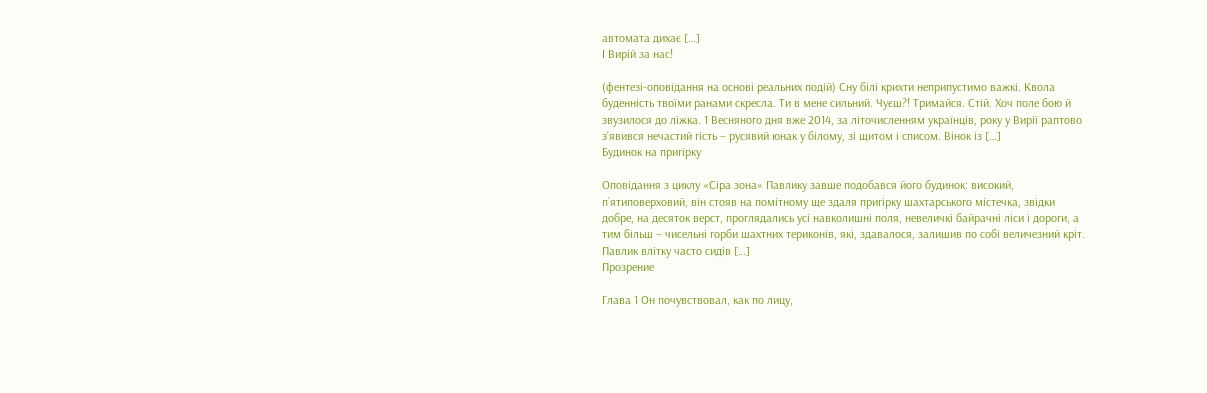автомата дихає […]
І Вирій за нас!

(фентезі-оповідання на основі реальних подій) Сну білі крихти неприпустимо важкі. Квола буденність твоїми ранами скресла. Ти в мене сильний. Чуєш?! Тримайся. Стій. Хоч поле бою й звузилося до ліжка. 1 Весняного дня вже 2014, за літочисленням українців, року у Вирії раптово з’явився нечастий гість – русявий юнак у білому, зі щитом і списом. Вінок із […]
Будинок на пригірку

Оповідання з циклу «Сіра зона» Павлику завше подобався його будинок: високий, п`ятиповерховий, він стояв на помітному ще здаля пригірку шахтарського містечка, звідки добре, на десяток верст, проглядались усі навколишні поля, невеличкі байрачні ліси і дороги, а тим більш – чисельні горби шахтних териконів, які, здавалося, залишив по собі величезний кріт. Павлик влітку часто сидів […]
Прозрение

Глава 1 Он почувствовал, как по лицу,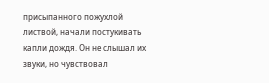присыпанного пожухлой листвой, начали постукивать капли дождя. Он не слышал их звуки, но чувствовал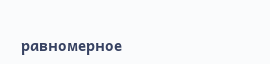равномерное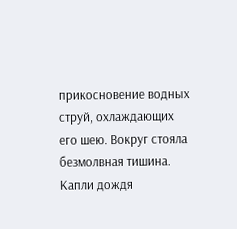прикосновение водных струй, охлаждающих его шею. Вокруг стояла безмолвная тишина. Капли дождя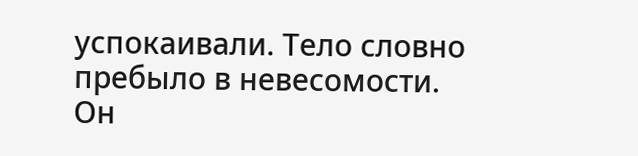успокаивали. Тело словно пребыло в невесомости. Он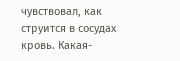чувствовал, как струится в сосудах кровь. Какая-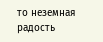то неземная радость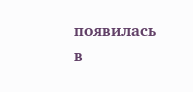появилась в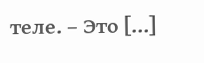теле. – Это […]